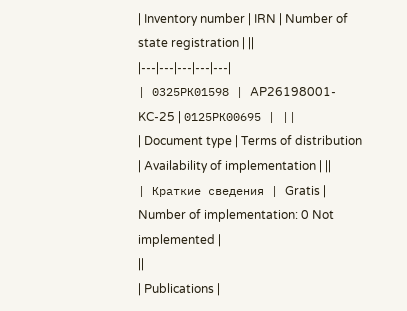| Inventory number | IRN | Number of state registration | ||
|---|---|---|---|---|
| 0325РК01598 | AP26198001-KC-25 | 0125РК00695 | ||
| Document type | Terms of distribution | Availability of implementation | ||
| Краткие сведения | Gratis | Number of implementation: 0 Not implemented |
||
| Publications |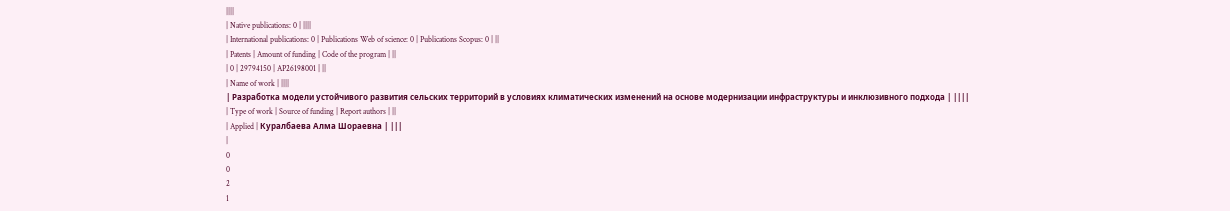||||
| Native publications: 0 | ||||
| International publications: 0 | Publications Web of science: 0 | Publications Scopus: 0 | ||
| Patents | Amount of funding | Code of the program | ||
| 0 | 29794150 | AP26198001 | ||
| Name of work | ||||
| Разработка модели устойчивого развития сельских территорий в условиях климатических изменений на основе модернизации инфраструктуры и инклюзивного подхода | ||||
| Type of work | Source of funding | Report authors | ||
| Applied | Куралбаева Алма Шораевна | |||
|
0
0
2
1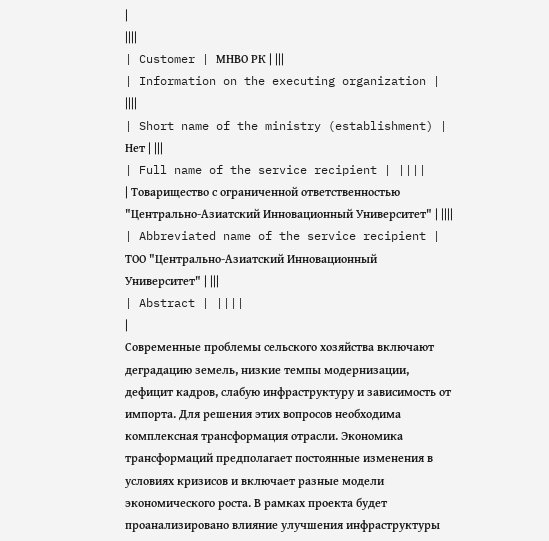|
||||
| Customer | МНВО РК | |||
| Information on the executing organization | ||||
| Short name of the ministry (establishment) | Нет | |||
| Full name of the service recipient | ||||
| Товарищество с ограниченной ответственностью "Центрально-Азиатский Инновационный Университет" | ||||
| Abbreviated name of the service recipient | ТОО "Центрально-Азиатский Инновационный Университет" | |||
| Abstract | ||||
|
Современные проблемы сельского хозяйства включают деградацию земель, низкие темпы модернизации, дефицит кадров, слабую инфраструктуру и зависимость от импорта. Для решения этих вопросов необходима комплексная трансформация отрасли. Экономика трансформаций предполагает постоянные изменения в условиях кризисов и включает разные модели экономического роста. В рамках проекта будет проанализировано влияние улучшения инфраструктуры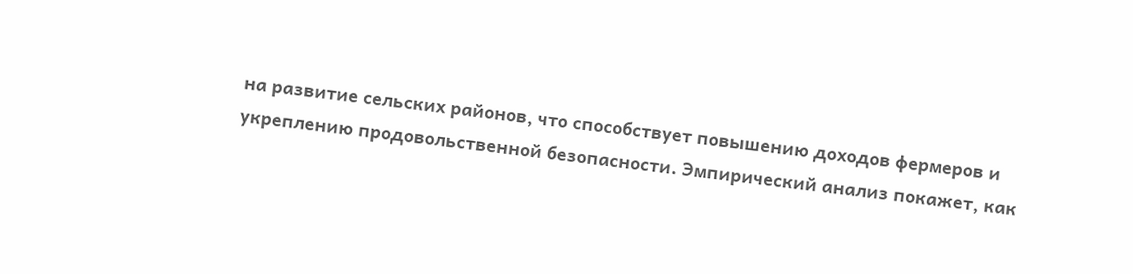на развитие сельских районов, что способствует повышению доходов фермеров и укреплению продовольственной безопасности. Эмпирический анализ покажет, как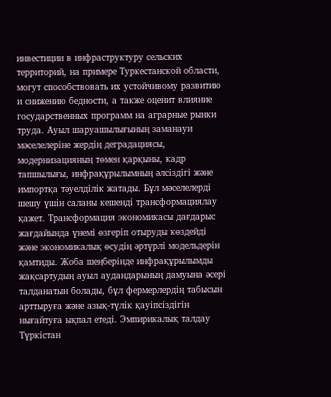инвестиции в инфраструктуру сельских территорий, на примере Туркестанской области, могут способствовать их устойчивому развитию и снижению бедности, а также оценит влияние государственных программ на аграрные рынки труда. Ауыл шаруашылығының заманауи мәселелеріне жердің деградациясы, модернизацияның төмен қарқыны, кадр тапшылығы, инфрақұрылымның әлсіздігі және импортқа тәуелділік жатады. Бұл мәселелерді шешу үшін саланы кешенді трансформациялау қажет. Трансформация экономикасы дағдарыс жағдайында үнемі өзгеріп отыруды көздейді және экономикалық өсудің әртүрлі модельдерін қамтиды. Жоба шеңберінде инфрақұрылымды жақсартудың ауыл аудандарының дамуына әсері талданатын болады, бұл фермерлердің табысын арттыруға және азық-түлік қауіпсіздігін нығайтуға ықпал етеді. Эмпирикалық талдау Түркістан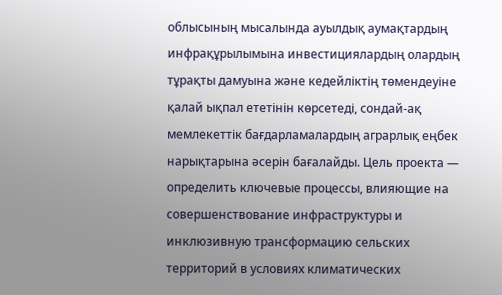облысының мысалында ауылдық аумақтардың инфрақұрылымына инвестициялардың олардың тұрақты дамуына және кедейліктің төмендеуіне қалай ықпал ететінін көрсетеді, сондай-ақ мемлекеттік бағдарламалардың аграрлық еңбек нарықтарына әсерін бағалайды. Цель проекта — определить ключевые процессы, влияющие на совершенствование инфраструктуры и инклюзивную трансформацию сельских территорий в условиях климатических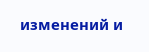изменений и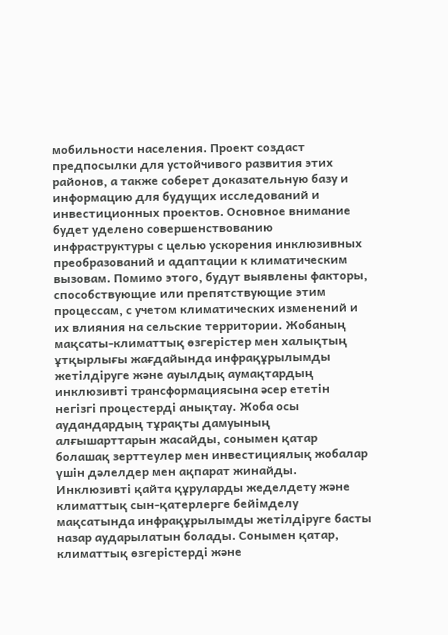мобильности населения. Проект создаст предпосылки для устойчивого развития этих районов, а также соберет доказательную базу и информацию для будущих исследований и инвестиционных проектов. Основное внимание будет уделено совершенствованию инфраструктуры с целью ускорения инклюзивных преобразований и адаптации к климатическим вызовам. Помимо этого, будут выявлены факторы, способствующие или препятствующие этим процессам, с учетом климатических изменений и их влияния на сельские территории. Жобаның мақсаты-климаттық өзгерістер мен халықтың ұтқырлығы жағдайында инфрақұрылымды жетілдіруге және ауылдық аумақтардың инклюзивті трансформациясына әсер ететін негізгі процестерді анықтау. Жоба осы аудандардың тұрақты дамуының алғышарттарын жасайды, сонымен қатар болашақ зерттеулер мен инвестициялық жобалар үшін дәлелдер мен ақпарат жинайды. Инклюзивті қайта құруларды жеделдету және климаттық сын-қатерлерге бейімделу мақсатында инфрақұрылымды жетілдіруге басты назар аударылатын болады. Сонымен қатар, климаттық өзгерістерді және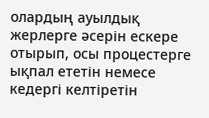олардың ауылдық жерлерге әсерін ескере отырып, осы процестерге ықпал ететін немесе кедергі келтіретін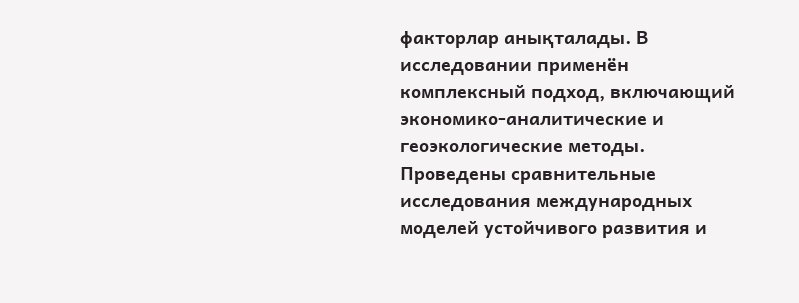факторлар анықталады. В исследовании применён комплексный подход, включающий экономико-аналитические и геоэкологические методы. Проведены сравнительные исследования международных моделей устойчивого развития и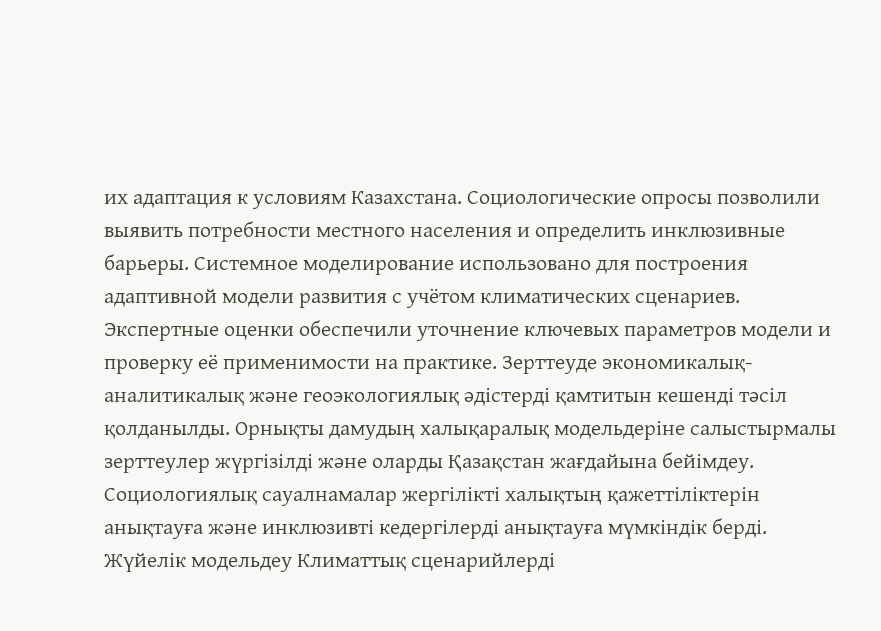их адаптация к условиям Казахстана. Социологические опросы позволили выявить потребности местного населения и определить инклюзивные барьеры. Системное моделирование использовано для построения адаптивной модели развития с учётом климатических сценариев. Экспертные оценки обеспечили уточнение ключевых параметров модели и проверку её применимости на практике. Зерттеуде экономикалық-аналитикалық және геоэкологиялық әдістерді қамтитын кешенді тәсіл қолданылды. Орнықты дамудың халықаралық модельдеріне салыстырмалы зерттеулер жүргізілді және оларды Қазақстан жағдайына бейімдеу. Социологиялық сауалнамалар жергілікті халықтың қажеттіліктерін анықтауға және инклюзивті кедергілерді анықтауға мүмкіндік берді. Жүйелік модельдеу Климаттық сценарийлерді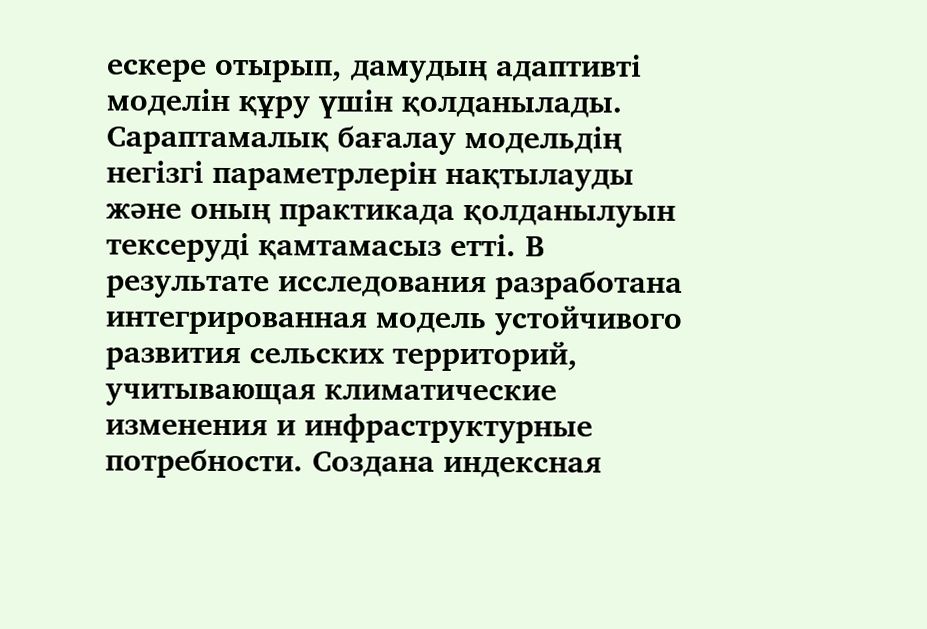ескере отырып, дамудың адаптивті моделін құру үшін қолданылады. Сараптамалық бағалау модельдің негізгі параметрлерін нақтылауды және оның практикада қолданылуын тексеруді қамтамасыз етті. В результате исследования разработана интегрированная модель устойчивого развития сельских территорий, учитывающая климатические изменения и инфраструктурные потребности. Создана индексная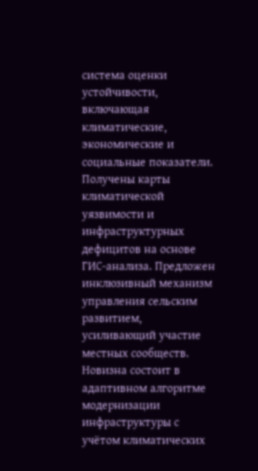система оценки устойчивости, включающая климатические, экономические и социальные показатели. Получены карты климатической уязвимости и инфраструктурных дефицитов на основе ГИС-анализа. Предложен инклюзивный механизм управления сельским развитием, усиливающий участие местных сообществ. Новизна состоит в адаптивном алгоритме модернизации инфраструктуры с учётом климатических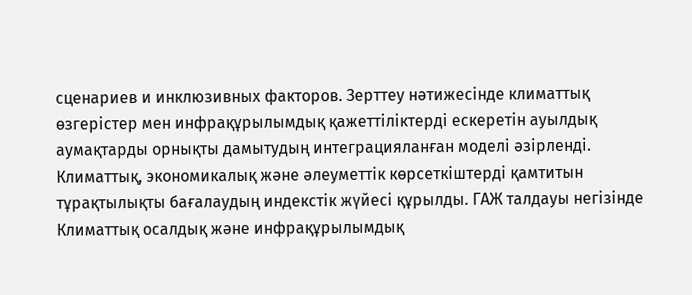сценариев и инклюзивных факторов. Зерттеу нәтижесінде климаттық өзгерістер мен инфрақұрылымдық қажеттіліктерді ескеретін ауылдық аумақтарды орнықты дамытудың интеграцияланған моделі әзірленді. Климаттық, экономикалық және әлеуметтік көрсеткіштерді қамтитын тұрақтылықты бағалаудың индекстік жүйесі құрылды. ГАЖ талдауы негізінде Климаттық осалдық және инфрақұрылымдық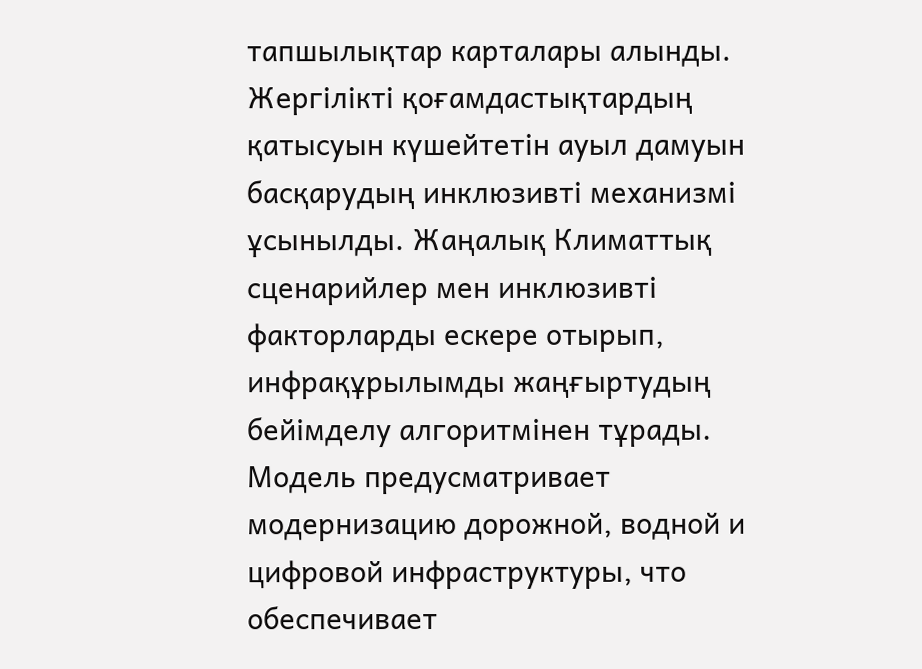тапшылықтар карталары алынды. Жергілікті қоғамдастықтардың қатысуын күшейтетін ауыл дамуын басқарудың инклюзивті механизмі ұсынылды. Жаңалық Климаттық сценарийлер мен инклюзивті факторларды ескере отырып, инфрақұрылымды жаңғыртудың бейімделу алгоритмінен тұрады. Модель предусматривает модернизацию дорожной, водной и цифровой инфраструктуры, что обеспечивает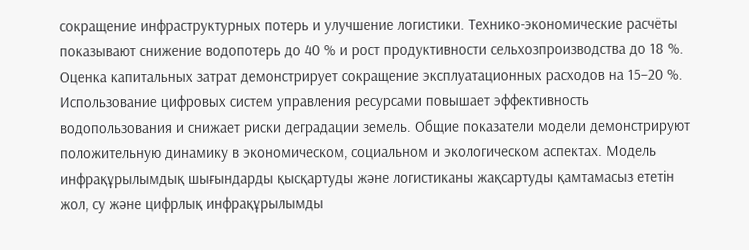сокращение инфраструктурных потерь и улучшение логистики. Технико-экономические расчёты показывают снижение водопотерь до 40 % и рост продуктивности сельхозпроизводства до 18 %. Оценка капитальных затрат демонстрирует сокращение эксплуатационных расходов на 15–20 %. Использование цифровых систем управления ресурсами повышает эффективность водопользования и снижает риски деградации земель. Общие показатели модели демонстрируют положительную динамику в экономическом, социальном и экологическом аспектах. Модель инфрақұрылымдық шығындарды қысқартуды және логистиканы жақсартуды қамтамасыз ететін жол, су және цифрлық инфрақұрылымды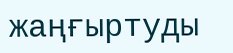жаңғыртуды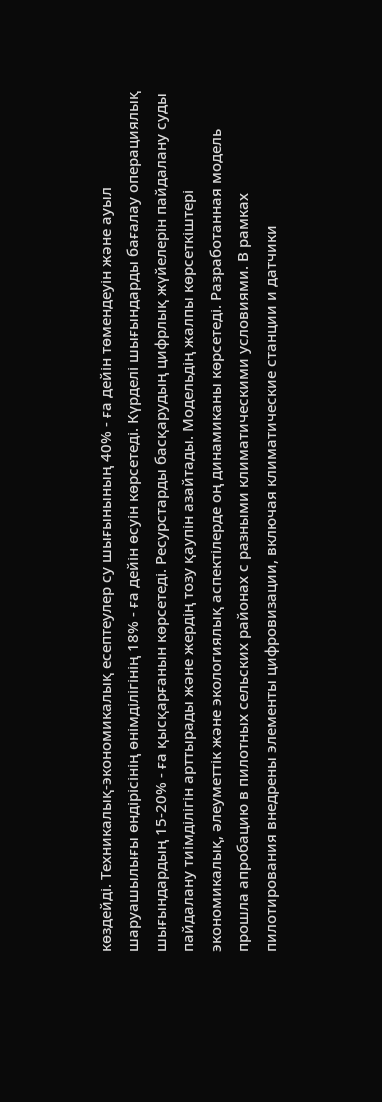көздейді. Техникалық-экономикалық есептеулер су шығынының 40% - ға дейін төмендеуін және ауыл шаруашылығы өндірісінің өнімділігінің 18% - ға дейін өсуін көрсетеді. Күрделі шығындарды бағалау операциялық шығындардың 15-20% - ға қысқарғанын көрсетеді. Ресурстарды басқарудың цифрлық жүйелерін пайдалану суды пайдалану тиімділігін арттырады және жердің тозу қаупін азайтады. Модельдің жалпы көрсеткіштері экономикалық, әлеуметтік және экологиялық аспектілерде оң динамиканы көрсетеді. Разработанная модель прошла апробацию в пилотных сельских районах с разными климатическими условиями. В рамках пилотирования внедрены элементы цифровизации, включая климатические станции и датчики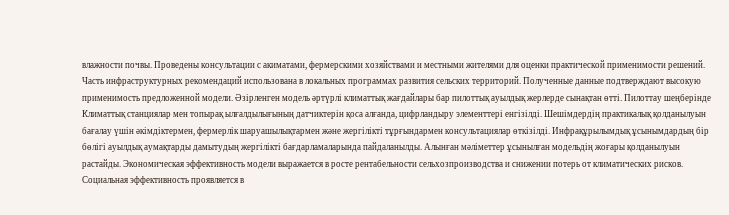влажности почвы. Проведены консультации с акиматами, фермерскими хозяйствами и местными жителями для оценки практической применимости решений. Часть инфраструктурных рекомендаций использована в локальных программах развития сельских территорий. Полученные данные подтверждают высокую применимость предложенной модели. Әзірленген модель әртүрлі климаттық жағдайлары бар пилоттық ауылдық жерлерде сынақтан өтті. Пилоттау шеңберінде Климаттық станциялар мен топырақ ылғалдылығының датчиктерін қоса алғанда, цифрландыру элементтері енгізілді. Шешімдердің практикалық қолданылуын бағалау үшін әкімдіктермен, фермерлік шаруашылықтармен және жергілікті тұрғындармен консультациялар өткізілді. Инфрақұрылымдық ұсынымдардың бір бөлігі ауылдық аумақтарды дамытудың жергілікті бағдарламаларында пайдаланылды. Алынған мәліметтер ұсынылған модельдің жоғары қолданылуын растайды. Экономическая эффективность модели выражается в росте рентабельности сельхозпроизводства и снижении потерь от климатических рисков. Социальная эффективность проявляется в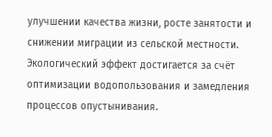улучшении качества жизни, росте занятости и снижении миграции из сельской местности. Экологический эффект достигается за счёт оптимизации водопользования и замедления процессов опустынивания.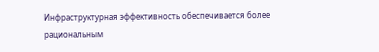Инфраструктурная эффективность обеспечивается более рациональным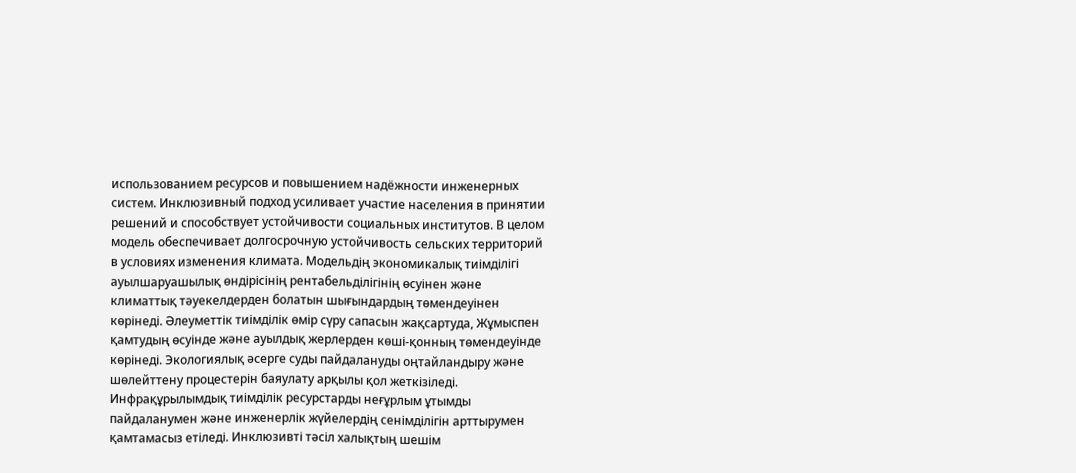использованием ресурсов и повышением надёжности инженерных систем. Инклюзивный подход усиливает участие населения в принятии решений и способствует устойчивости социальных институтов. В целом модель обеспечивает долгосрочную устойчивость сельских территорий в условиях изменения климата. Модельдің экономикалық тиімділігі ауылшаруашылық өндірісінің рентабельділігінің өсуінен және климаттық тәуекелдерден болатын шығындардың төмендеуінен көрінеді. Әлеуметтік тиімділік өмір сүру сапасын жақсартуда, Жұмыспен қамтудың өсуінде және ауылдық жерлерден көші-қонның төмендеуінде көрінеді. Экологиялық әсерге суды пайдалануды оңтайландыру және шөлейттену процестерін баяулату арқылы қол жеткізіледі. Инфрақұрылымдық тиімділік ресурстарды неғұрлым ұтымды пайдаланумен және инженерлік жүйелердің сенімділігін арттырумен қамтамасыз етіледі. Инклюзивті тәсіл халықтың шешім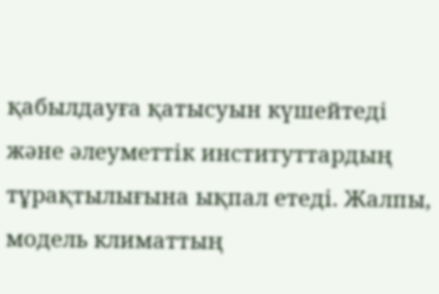қабылдауға қатысуын күшейтеді және әлеуметтік институттардың тұрақтылығына ықпал етеді. Жалпы, модель климаттың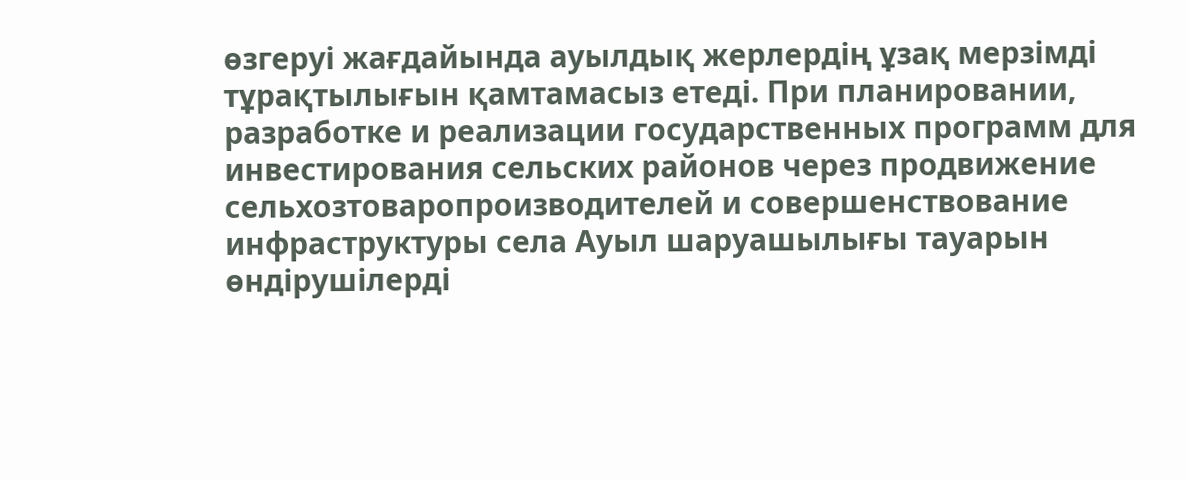өзгеруі жағдайында ауылдық жерлердің ұзақ мерзімді тұрақтылығын қамтамасыз етеді. При планировании, разработке и реализации государственных программ для инвестирования сельских районов через продвижение сельхозтоваропроизводителей и совершенствование инфраструктуры села Ауыл шаруашылығы тауарын өндірушілерді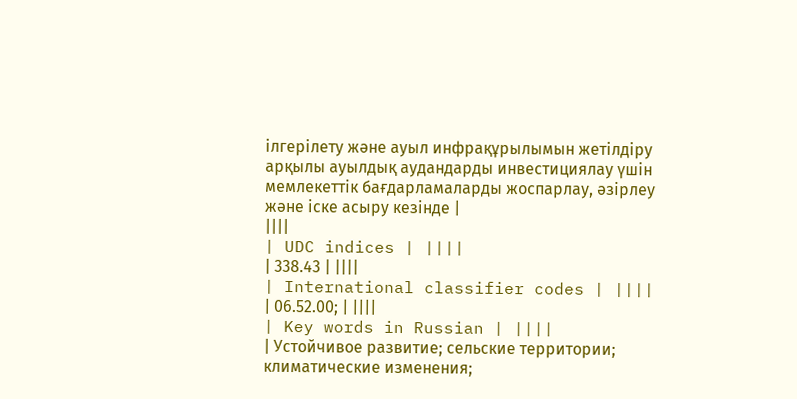ілгерілету және ауыл инфрақұрылымын жетілдіру арқылы ауылдық аудандарды инвестициялау үшін мемлекеттік бағдарламаларды жоспарлау, әзірлеу және іске асыру кезінде |
||||
| UDC indices | ||||
| 338.43 | ||||
| International classifier codes | ||||
| 06.52.00; | ||||
| Key words in Russian | ||||
| Устойчивое развитие; сельские территории; климатические изменения;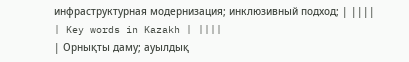инфраструктурная модернизация; инклюзивный подход; | ||||
| Key words in Kazakh | ||||
| Орнықты даму; ауылдық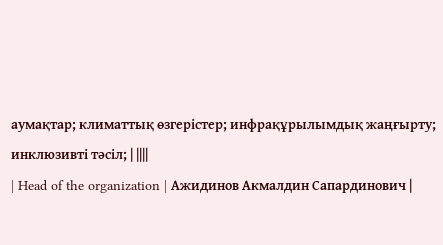аумақтар; климаттық өзгерістер; инфрақұрылымдық жаңғырту; инклюзивті тәсіл; | ||||
| Head of the organization | Ажидинов Акмалдин Сапардинович |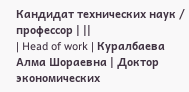Кандидат технических наук / профессор | ||
| Head of work | Куралбаева Алма Шораевна | Доктор экономических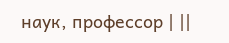наук, профессор | ||